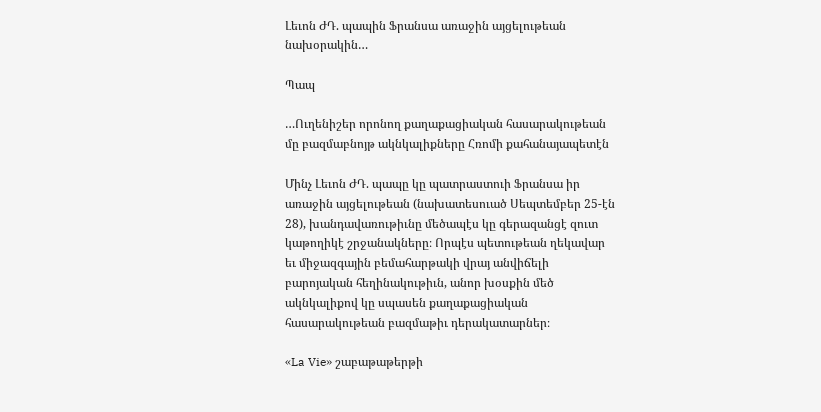Լեւոն ԺԴ. պապին Ֆրանսա առաջին այցելութեան նախօրակին…

Պապ

…Ուղենիշեր որոնող քաղաքացիական հասարակութեան մը բազմաբնոյթ ակնկալիքները Հռոմի քահանայապետէն

Մինչ Լեւոն ԺԴ. պապը կը պատրաստուի Ֆրանսա իր առաջին այցելութեան (նախատեսուած Սեպտեմբեր 25-էն 28), խանդավառութիւնը մեծապէս կը գերազանցէ զուտ կաթողիկէ շրջանակները։ Որպէս պետութեան ղեկավար եւ միջազգային բեմահարթակի վրայ անվիճելի բարոյական հեղինակութիւն, անոր խօսքին մեծ ակնկալիքով կը սպասեն քաղաքացիական հասարակութեան բազմաթիւ դերակատարներ։

«La Vie» շաբաթաթերթի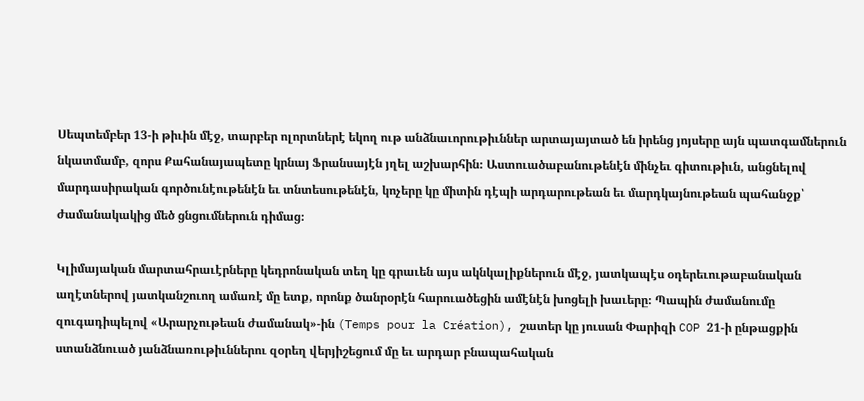Սեպտեմբեր 13-ի թիւին մէջ, տարբեր ոլորտներէ եկող ութ անձնաւորութիւններ արտայայտած են իրենց յոյսերը այն պատգամներուն նկատմամբ, զորս Քահանայապետը կրնայ Ֆրանսայէն յղել աշխարհին։ Աստուածաբանութենէն մինչեւ գիտութիւն, անցնելով մարդասիրական գործունէութենէն եւ տնտեսութենէն, կոչերը կը միտին դէպի արդարութեան եւ մարդկայնութեան պահանջք՝ ժամանակակից մեծ ցնցումներուն դիմաց։

Կլիմայական մարտահրաւէրները կեդրոնական տեղ կը գրաւեն այս ակնկալիքներուն մէջ, յատկապէս օդերեւութաբանական աղէտներով յատկանշուող ամառէ մը ետք, որոնք ծանրօրէն հարուածեցին ամէնէն խոցելի խաւերը։ Պապին ժամանումը զուգադիպելով «Արարչութեան ժամանակ»-ին (Temps pour la Création), շատեր կը յուսան Փարիզի COP 21-ի ընթացքին ստանձնուած յանձնառութիւններու զօրեղ վերյիշեցում մը եւ արդար բնապահական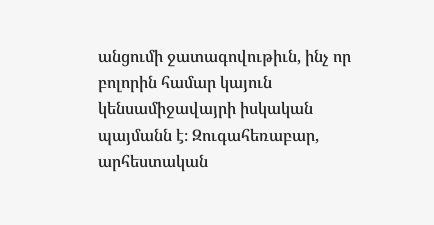անցումի ջատագովութիւն, ինչ որ բոլորին համար կայուն կենսամիջավայրի իսկական պայմանն է։ Զուգահեռաբար, արհեստական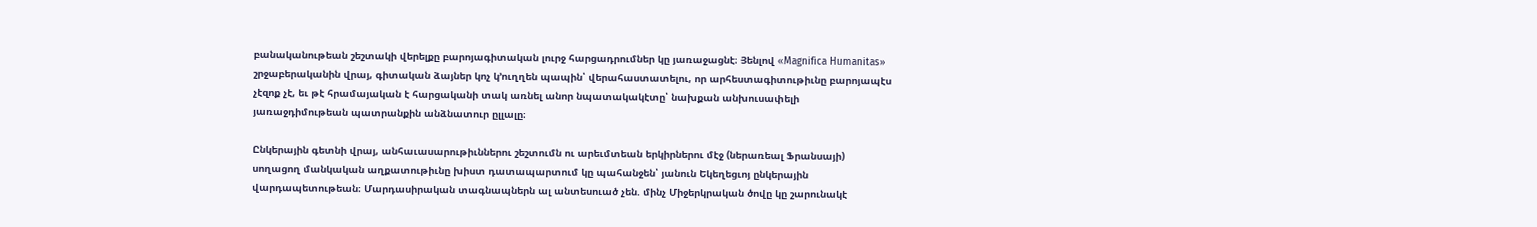բանականութեան շեշտակի վերելքը բարոյագիտական լուրջ հարցադրումներ կը յառաջացնէ։ Յենլով «Magnifica Humanitas» շրջաբերականին վրայ, գիտական ձայներ կոչ կ՚ուղղեն պապին՝ վերահաստատելու, որ արհեստագիտութիւնը բարոյապէս չէզոք չէ, եւ թէ հրամայական է հարցականի տակ առնել անոր նպատակակէտը՝ նախքան անխուսափելի յառաջդիմութեան պատրանքին անձնատուր ըլլալը։

Ընկերային գետնի վրայ, անհաւասարութիւններու շեշտումն ու արեւմտեան երկիրներու մէջ (ներառեալ Ֆրանսայի) սողացող մանկական աղքատութիւնը խիստ դատապարտում կը պահանջեն՝ յանուն Եկեղեցւոյ ընկերային վարդապետութեան։ Մարդասիրական տագնապներն ալ անտեսուած չեն. մինչ Միջերկրական ծովը կը շարունակէ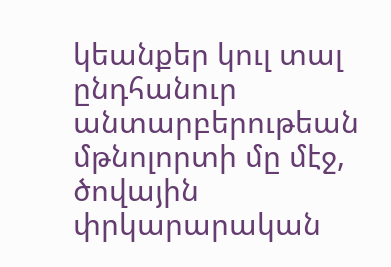կեանքեր կուլ տալ ընդհանուր անտարբերութեան մթնոլորտի մը մէջ, ծովային փրկարարական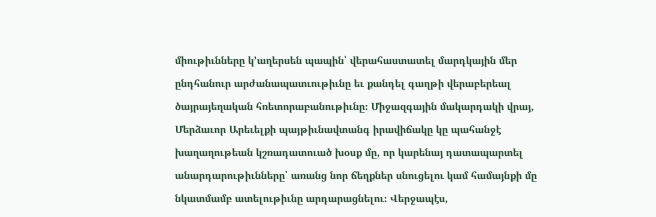միութիւնները կ՚աղերսեն պապին՝ վերահաստատել մարդկային մեր ընդհանուր արժանապատւութիւնը եւ քանդել գաղթի վերաբերեալ ծայրայեղական հռետորաբանութիւնը։ Միջազգային մակարդակի վրայ, Մերձաւոր Արեւելքի պայթիւնավտանգ իրավիճակը կը պահանջէ խաղաղութեան կշռադատուած խօսք մը, որ կարենայ դատապարտել անարդարութիւնները՝ առանց նոր ճեղքներ սնուցելու կամ համայնքի մը նկատմամբ ատելութիւնը արդարացնելու։ Վերջապէս,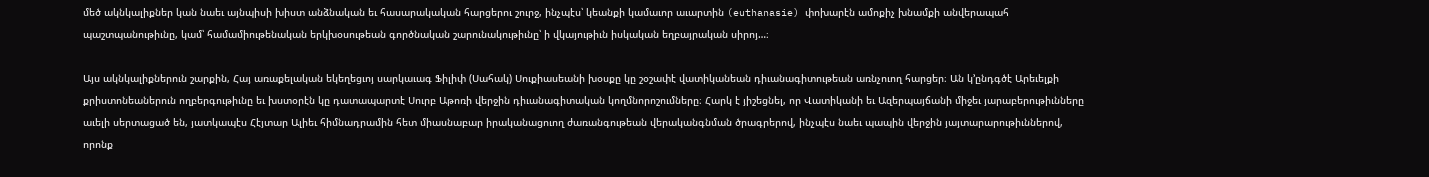մեծ ակնկալիքներ կան նաեւ այնպիսի խիստ անձնական եւ հասարակական հարցերու շուրջ, ինչպէս՝ կեանքի կամաւոր աւարտին (euthanasie) փոխարէն ամոքիչ խնամքի անվերապահ պաշտպանութիւնը, կամ՝ համամիութենական երկխօսութեան գործնական շարունակութիւնը՝ ի վկայութիւն իսկական եղբայրական սիրոյ…։

Այս ակնկալիքներուն շարքին, Հայ առաքելական եկեղեցւոյ սարկաւագ Ֆիլիփ (Սահակ) Սուքիասեանի խօսքը կը շօշափէ վատիկանեան դիւանագիտութեան առնչուող հարցեր։ Ան կ՚ընդգծէ Արեւելքի քրիստոնեաներուն ողբերգութիւնը եւ խստօրէն կը դատապարտէ Սուրբ Աթոռի վերջին դիւանագիտական կողմնորոշումները։ Հարկ է յիշեցնել, որ Վատիկանի եւ Ազերպայճանի միջեւ յարաբերութիւնները աւելի սերտացած են, յատկապէս Հէյտար Ալիեւ հիմնադրամին հետ միասնաբար իրականացուող ժառանգութեան վերականգնման ծրագրերով, ինչպէս նաեւ պապին վերջին յայտարարութիւններով, որոնք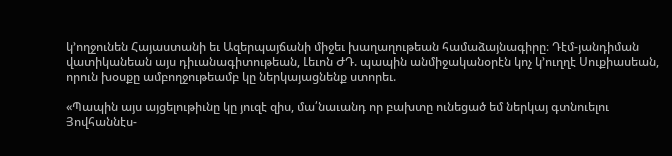կ՚ողջունեն Հայաստանի եւ Ազերպայճանի միջեւ խաղաղութեան համաձայնագիրը։ Դէմ-յանդիման վատիկանեան այս դիւանագիտութեան, Լեւոն ԺԴ. պապին անմիջականօրէն կոչ կ՚ուղղէ Սուքիասեան, որուն խօսքը ամբողջութեամբ կը ներկայացնենք ստորեւ.

«Պապին այս այցելութիւնը կը յուզէ զիս, մա՛նաւանդ որ բախտը ունեցած եմ ներկայ գտնուելու Յովհաննէս-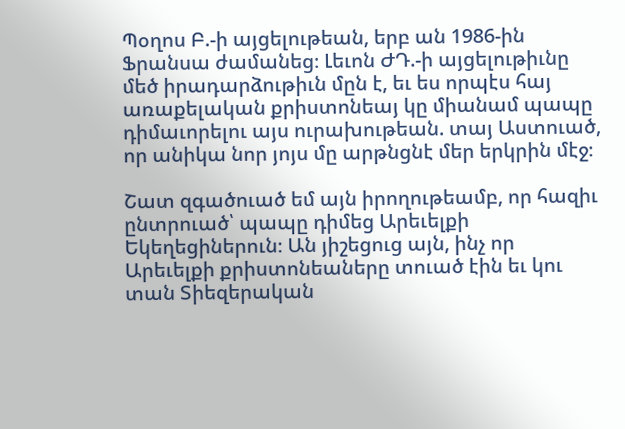Պօղոս Բ.-ի այցելութեան, երբ ան 1986-ին Ֆրանսա ժամանեց։ Լեւոն ԺԴ.-ի այցելութիւնը մեծ իրադարձութիւն մըն է, եւ ես որպէս հայ առաքելական քրիստոնեայ կը միանամ պապը դիմաւորելու այս ուրախութեան. տայ Աստուած, որ անիկա նոր յոյս մը արթնցնէ մեր երկրին մէջ։

Շատ զգածուած եմ այն իրողութեամբ, որ հազիւ ընտրուած՝ պապը դիմեց Արեւելքի Եկեղեցիներուն։ Ան յիշեցուց այն, ինչ որ Արեւելքի քրիստոնեաները տուած էին եւ կու տան Տիեզերական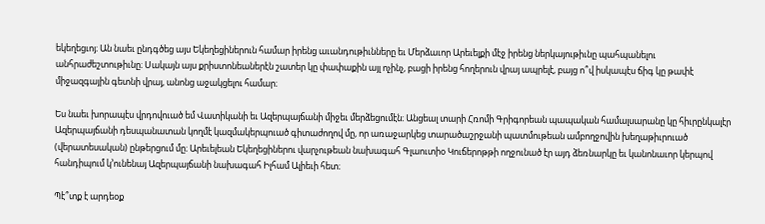եկեղեցւոյ։ Ան նաեւ ընդգծեց այս Եկեղեցիներուն համար իրենց աւանդութիւնները եւ Մերձաւոր Արեւելքի մէջ իրենց ներկայութիւնը պահպանելու անհրաժեշտութիւնը։ Սակայն այս քրիստոնեաներէն շատեր կը փափաքին այլ ոչինչ, բացի իրենց հողերուն վրայ ապրելէ, բայց ո՞վ իսկապէս ճիգ կը թափէ միջազգային գետնի վրայ, անոնց աջակցելու համար։

Ես նաեւ խորապէս վրդովուած եմ Վատիկանի եւ Ազերպայճանի միջեւ մերձեցումէն։ Անցեալ տարի Հռոմի Գրիգորեան պապական համալսարանը կը հիւրընկալէր Ազերպայճանի դեսպանատան կողմէ կազմակերպուած գիտաժողով մը, որ առաջարկեց տարածաշրջանի պատմութեան ամբողջովին խեղաթիւրուած (վերատեսական) ընթերցում մը։ Արեւելեան Եկեղեցիներու վարչութեան նախագահ Գլաուտիօ Կուճերոթթի ողջունած էր այդ ձեռնարկը եւ կանոնաւոր կերպով հանդիպում կ՚ունենայ Ազերպայճանի նախագահ Իլհամ Ալիեւի հետ։

Պէ՞տք է արդեօք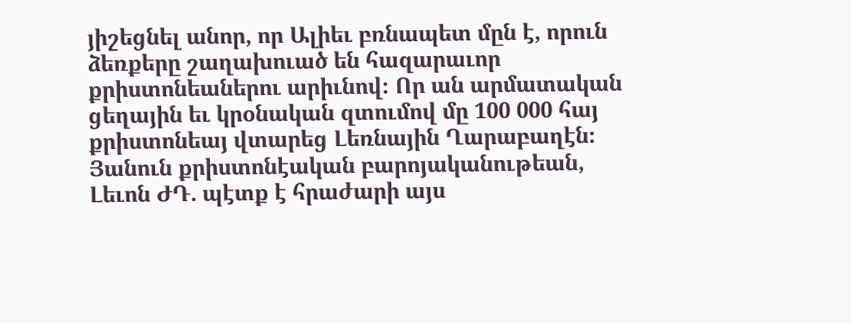յիշեցնել անոր, որ Ալիեւ բռնապետ մըն է, որուն ձեռքերը շաղախուած են հազարաւոր քրիստոնեաներու արիւնով։ Որ ան արմատական ցեղային եւ կրօնական զտումով մը 100 000 հայ քրիստոնեայ վտարեց Լեռնային Ղարաբաղէն։ Յանուն քրիստոնէական բարոյականութեան, Լեւոն ԺԴ. պէտք է հրաժարի այս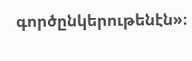գործընկերութենէն»։